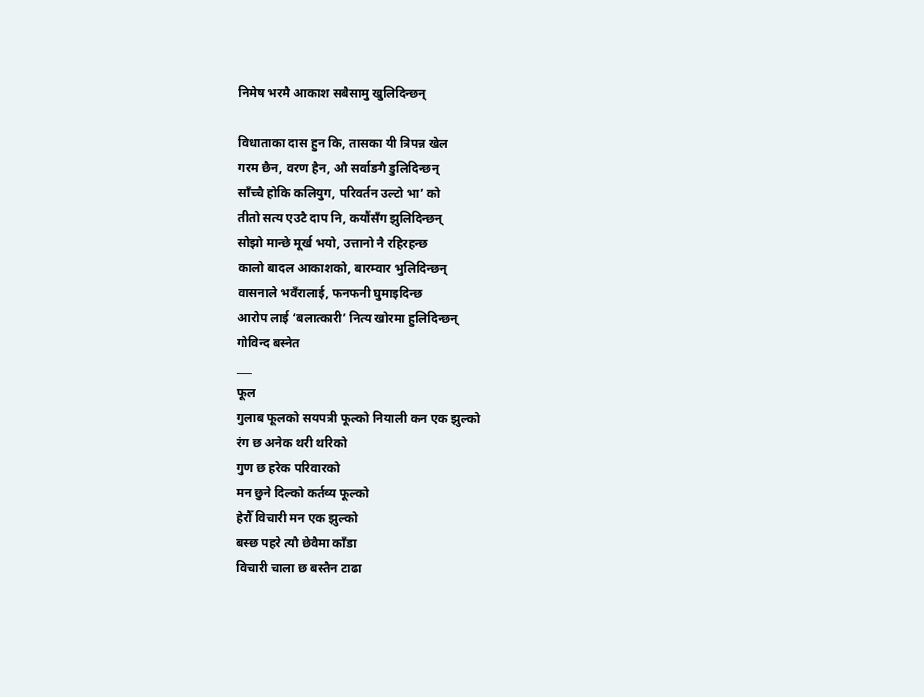निमेष भरमै आकाश सबैसामु खुलिदिन्छन्

विधाताका दास हुन कि, तासका यी त्रिपन्न खेल
गरम छैन, वरण हैन, औ सर्वाङगै डुलिदिन्छन्
साँच्चै होकि कलियुग, परिवर्तन उल्टो भा’ को
तीतो सत्य एउटै दाप नि, कयौंसँग झुलिदिन्छन्
सोझो मान्छे मूर्ख भयो, उत्तानो नै रहिरहन्छ
कालो बादल आकाशको, बारम्वार भुलिदिन्छन्
वासनाले भवँरालाई, फनफनी घुमाइदिन्छ
आरोप लाई ‘बलात्कारी’ नित्य खोरमा हुलिदिन्छन्
गोविन्द बस्नेत
___
फूल
गुलाब फूलको सयपत्री फूल्को नियाली कन एक झुल्को
रंग छ अनेक थरी थरिको
गुण छ हरेक परिवारको
मन छुने दिल्को कर्तव्य फूल्को
हेरौँ विचारी मन एक झुल्को
बस्छ पहरे त्यौ छेवैमा काँडा
विचारी चाला छ बस्तैन टाढा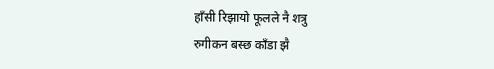हाँसी रिझायो फूलले नै शत्रु
रुगीकन बस्छ काँडा झै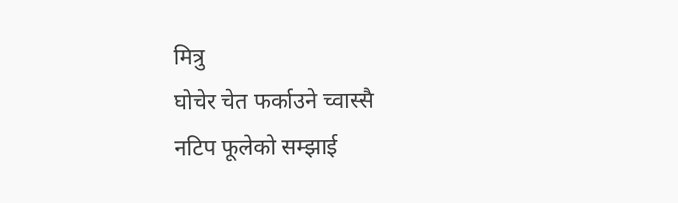मित्रु
घोचेर चेत फर्काउने च्वास्सै
नटिप फूलेको सम्झाई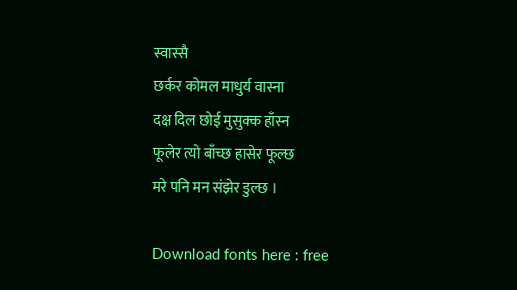स्वास्सै
छर्कर कोमल माधुर्य वास्ना
दक्ष दिल छोई मुसुक्क हाँस्न
फूलेर त्यो बाँच्छ हासेर फूल्छ
मरे पनि मन संझेर डुल्छ ।

Download fonts here : free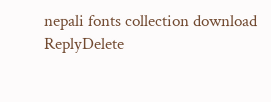nepali fonts collection download
ReplyDelete